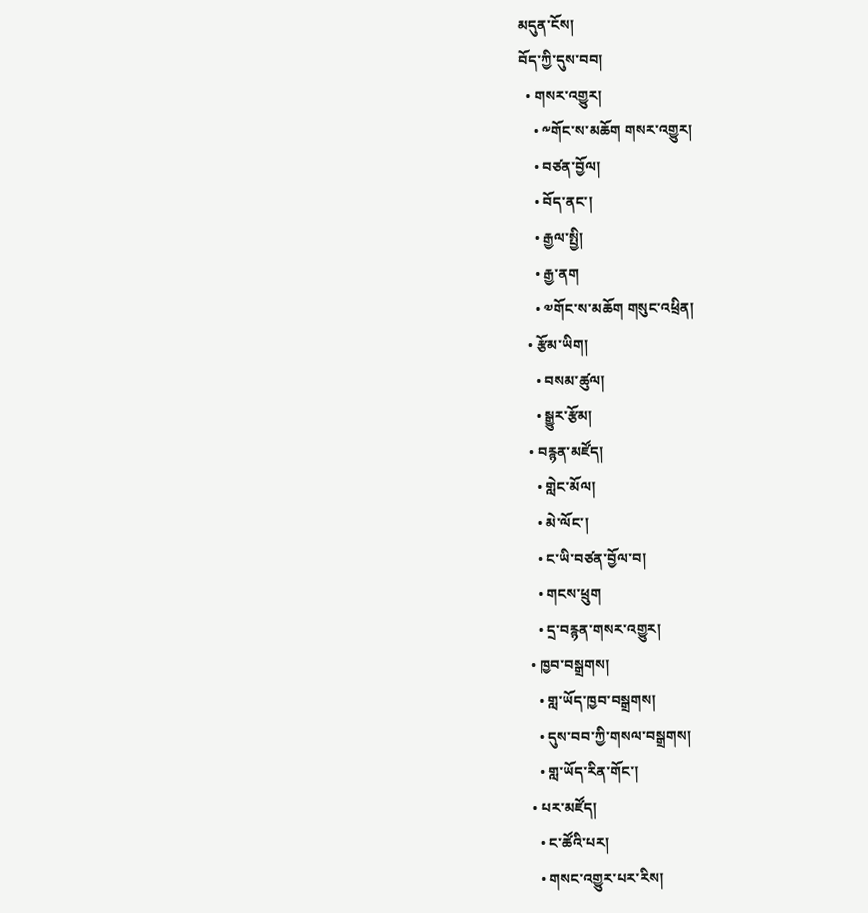མདུན་ངོས།
བོད་ཀྱི་དུས་བབ།
  • གསར་འགྱུར།
    • ༸གོང་ས་མཆོག གསར་འགྱུར།
    • བཙན་བྱོལ།
    • བོད་ནང་།
    • རྒྱལ་སྤྱི།
    • རྒྱ་ནག
    • ༧གོང་ས་མཆོག གསུང་འཕྲིན།
  • རྩོམ་ཡིག།
    • བསམ་ཚུལ།
    • སྒྱུར་རྩོམ།
  • བརྙན་མཛོད།
    • གླེང་མོལ།
    • མེ་ལོང་།
    • ང་ཡི་བཙན་བྱོལ་བ།
    • གངས་ཕྲུག
    • དྲ་བརྙན་གསར་འགྱུར།
  • ཁྱབ་བསྒྲགས།
    • གླ་ཡོད་ཁྱབ་བསྒྲགས།
    • དུས་བབ་ཀྱི་གསལ་བསྒྲགས།
    • གླ་ཡོད་རིན་གོང་།
  • པར་མཛོད།
    • ང་ཚོའི་པར།
    • གསང་འགྱུར་པར་རིས།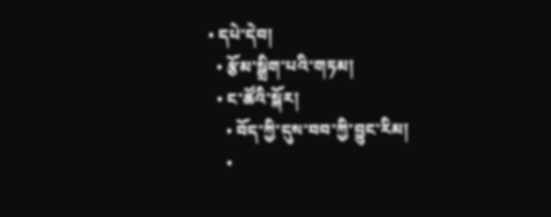• དཔེ་དེབ།
  • རྩོམ་སྒྲིག་པའི་གཏམ།
  • ང་ཚོའི་སྐོར།
    • བོད་ཀྱི་དུས་བབ་ཀྱི་བྱུང་རིམ།
    •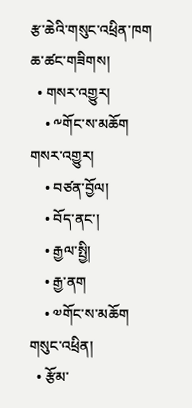རྩ་ཆེའི་གསུང་འཕྲིན་ཁག
ཆ་ཚང་གཟིགས།
  • གསར་འགྱུར།
    • ༸གོང་ས་མཆོག གསར་འགྱུར།
    • བཙན་བྱོལ།
    • བོད་ནང་།
    • རྒྱལ་སྤྱི།
    • རྒྱ་ནག
    • ༧གོང་ས་མཆོག གསུང་འཕྲིན།
  • རྩོམ་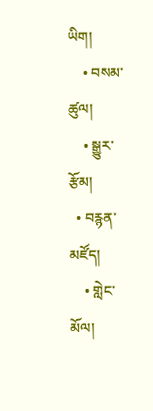ཡིག།
    • བསམ་ཚུལ།
    • སྒྱུར་རྩོམ།
  • བརྙན་མཛོད།
    • གླེང་མོལ།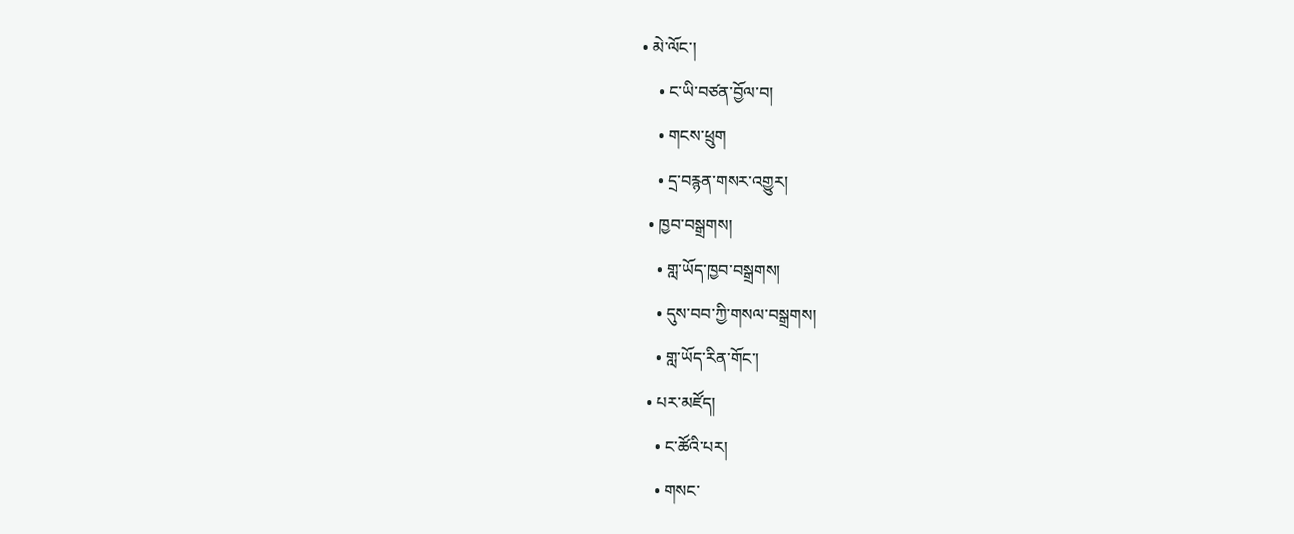• མེ་ལོང་།
    • ང་ཡི་བཙན་བྱོལ་བ།
    • གངས་ཕྲུག
    • དྲ་བརྙན་གསར་འགྱུར།
  • ཁྱབ་བསྒྲགས།
    • གླ་ཡོད་ཁྱབ་བསྒྲགས།
    • དུས་བབ་ཀྱི་གསལ་བསྒྲགས།
    • གླ་ཡོད་རིན་གོང་།
  • པར་མཛོད།
    • ང་ཚོའི་པར།
    • གསང་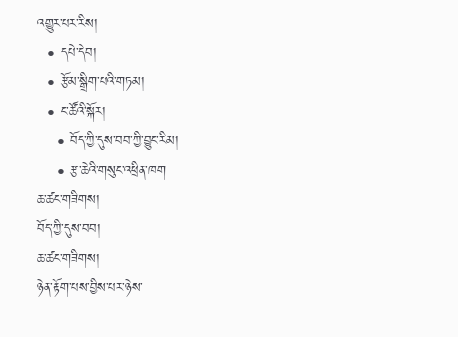འགྱུར་པར་རིས།
  • དཔེ་དེབ།
  • རྩོམ་སྒྲིག་པའི་གཏམ།
  • ང་ཚོའི་སྐོར།
    • བོད་ཀྱི་དུས་བབ་ཀྱི་བྱུང་རིམ།
    • རྩ་ཆེའི་གསུང་འཕྲིན་ཁག
ཆ་ཚང་གཟིགས།
བོད་ཀྱི་དུས་བབ།
ཆ་ཚང་གཟིགས།
ཉེན་རྟོག་པས་བྱིས་པར་ཉེས་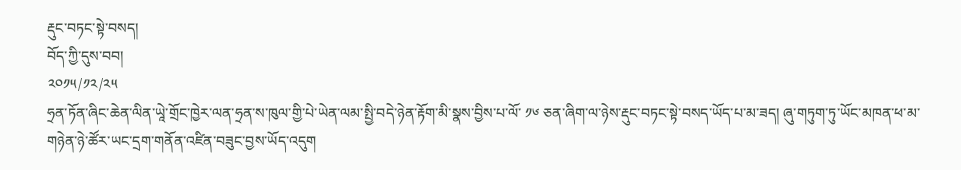རྡུང་བཏང་སྟེ་བསད།
བོད་ཀྱི་དུས་བབ།
༢༠༡༥/༡༢/༢༥
ཧྲན་ཏོན་ཞིང་ཆེན་ལིན་ཡཱེ་གྲོང་ཁྱེར་ལན་ཧྲན་ས་ཁུལ་གྱི་པེ་ཡེན་ལམ་སྤྱི་བདེ་ཉེན་རྟོག་མི་སྣས་བྱིས་པ་ལོ་ ༡༦ ཅན་ཞིག་ལ་ཉེས་རྡུང་བཏང་སྟེ་བསད་ཡོད་པ་མ་ཟད། ཞུ་གཏུག་ཏུ་ཡོང་མཁན་ཕ་མ་གཉེན་ཉེ་ཚོར་ཡང་དྲག་གནོན་འཛིན་བཟུང་བྱས་ཡོད་འདུག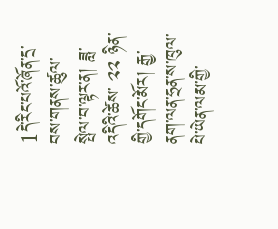1དེ་རིང་པའོ་ཞོན་དྲ་བས་གནས་ཚུལ་སྤེལ་བ་ལྟར་ན། ཟླ་འདིའི་ཚེས་ ༢༢ ཉིན་གྱི་དགོང་མོར། རྒྱ་ནག་ལན་ཧྲན་ས་ཁུལ་པེ་ཡེན་ལམ་གྱི་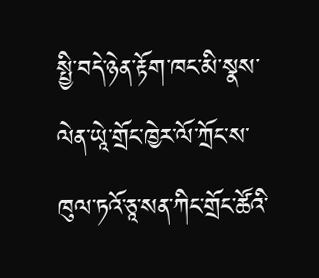སྤྱི་བདེ་ཉེན་རྟོག་ཁང་མི་སྣས་ལེན་ཡཱེ་གྲོང་ཁྱེར་ལོ་ཀྲོང་ས་ཁུལ་ཏའོ་ཅཱ་སན་ཀིང་གྲོང་ཚོའི་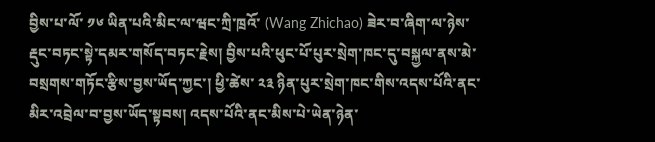བྱིས་པ་ལོ་ ༡༦ ཡིན་པའི་མིང་ལ་ཝང་ཀྲི་ཁྲའོ་ (Wang Zhichao) ཟེར་བ་ཞིག་ལ་ཉེས་རྡུང་བཏང་སྟེ་དམར་གསོད་བཏང་རྗེས། བྱིས་པའི་ཕུང་པོ་པུར་སྲེག་ཁང་དུ་བསྐྱལ་ནས་མེ་བསྲགས་གཏོང་རྩིས་བྱས་ཡོད་ཀྱང་། ཕྱི་ཚེས་ ༢༣ ཉིན་པུར་སྲེག་ཁང་གིས་འདས་པོའི་ནང་མིར་འབྲེལ་བ་བྱས་ཡོད་སྟབས། འདས་པོའི་ནང་མིས་པེ་ཡེན་ཉེན་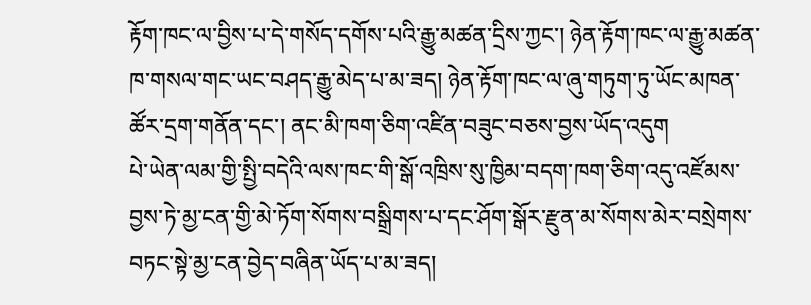རྟོག་ཁང་ལ་བྱིས་པ་དེ་གསོད་དགོས་པའི་རྒྱུ་མཚན་དྲིས་ཀྱང་། ཉེན་རྟོག་ཁང་ལ་རྒྱུ་མཚན་ཁ་གསལ་གང་ཡང་བཤད་རྒྱུ་མེད་པ་མ་ཟད། ཉེན་རྟོག་ཁང་ལ་ཞུ་གཏུག་ཏུ་ཡོང་མཁན་ཚོར་དྲག་གནོན་དང་། ནང་མི་ཁག་ཅིག་འཛིན་བཟུང་བཅས་བྱས་ཡོད་འདུག
པེ་ཡེན་ལམ་གྱི་སྤྱི་བདེའི་ལས་ཁང་གི་སྒོ་འཁྲིས་སུ་ཁྱིམ་བདག་ཁག་ཅིག་འདུ་འཛོམས་བྱས་ཏེ་མྱ་ངན་གྱི་མེ་ཏོག་སོགས་བསྒྲིགས་པ་དང་ཤོག་སྒོར་རྫུན་མ་སོགས་མེར་བསྲེགས་བཏང་སྟེ་མྱ་ངན་བྱེད་བཞིན་ཡོད་པ་མ་ཟད།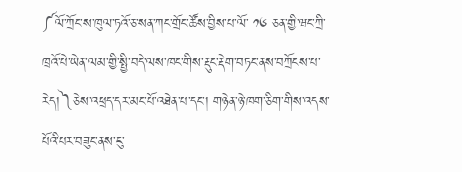༼ལོ་ཀྲོང་ས་ཁུལ་ཏའོ་ཅ་སན་ཀང་གྲོང་ཚོས་བྱིས་པ་ལོ་ ༡༦ ཅན་གྱི་ཝང་ཀྲི་ཁྲའོ་པེ་ཡེན་ལམ་གྱི་སྤྱི་བདེ་ལས་ཁང་གིས་རྡུང་རྡེག་བཏང་ནས་བཀྲོངས་པ་རེད།༽ཅེས་འཕྲད་དར་མང་པོ་འཐེན་པ་དང་། གཉེན་ཉེ་ཁག་ཅིག་གིས་འདས་པོའི་པར་བཟུང་ནས་ངུ་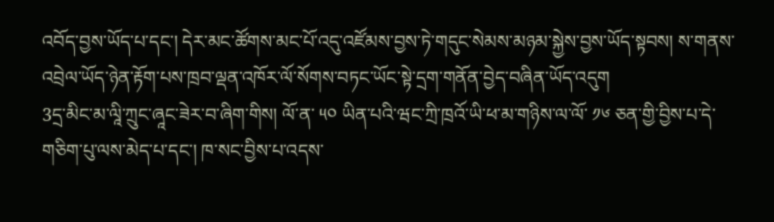འབོད་བྱས་ཡོད་པ་དང་། དེར་མང་ཚོགས་མང་པོ་འདུ་འཛོམས་བྱས་ཏེ་གདུང་སེམས་མཉམ་སྐྱེས་བྱས་ཡོད་སྟབས། ས་གནས་འབྲེལ་ཡོད་ཉེན་རྟོག་པས་ཁྲབ་ལྡན་འཁོར་ལོ་སོགས་བཏང་ཡོང་སྟེ་དྲག་གནོན་བྱེད་བཞིན་ཡོད་འདུག
3དྲ་མིང་མ་ལཱི་ཀྲུང་ཞཱང་ཟེར་བ་ཞིག་གིས། ལོ་ན་ ༥༠ ཡིན་པའི་ཝང་ཀྲི་ཁྲའོ་ཡི་ཕ་མ་གཉིས་ལ་ལོ་ ༡༦ ཅན་གྱི་བྱིས་པ་དེ་གཅིག་པུ་ལས་མེད་པ་དང་། ཁ་སང་བྱིས་པ་འདས་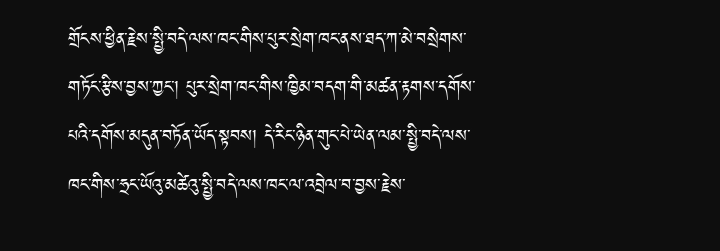གྲོངས་ཕྱིན་རྗེས་སྤྱི་བདེ་ལས་ཁང་གིས་པུར་སྲེག་ཁང་ནས་ཐད་ཀ་མེ་བསྲེགས་གཏོང་རྩིས་བྱས་ཀྱང་། པུར་སྲེག་ཁང་གིས་ཁྱིམ་བདག་གི་མཚན་རྟགས་དགོས་པའི་དགོས་མདུན་བཏོན་ཡོད་སྟབས། དེ་རིང་ཉིན་གུང་པེ་ཡེན་ལམ་སྤྱི་བདེ་ལས་ཁང་གིས་ཧྲང་ཡོའུ་མཚེའུ་སྤྱི་བདེ་ལས་ཁང་ལ་འབྲེལ་བ་བྱས་རྗེས་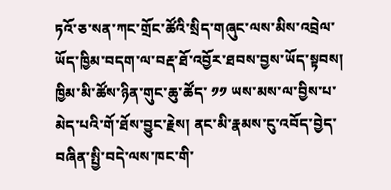ཏའོ་ཅ་སན་ཀང་གྲོང་ཚོའི་སྲིད་གཞུང་ལས་མིས་འབྲེལ་ཡོད་ཁྱིམ་བདག་ལ་བརྡ་ཐོ་འབྱོར་ཐབས་བྱས་ཡོད་སྟབས། ཁྱིམ་མི་ཚོས་ཉིན་གུང་ཆུ་ཚོད་ ༡༡ ཡས་མས་ལ་བྱིས་པ་མེད་པའི་གོ་ཐོས་བྱུང་རྗེས། ནང་མི་རྣམས་ངུ་འབོད་བྱེད་བཞིན་སྤྱི་བདེ་ལས་ཁང་གི་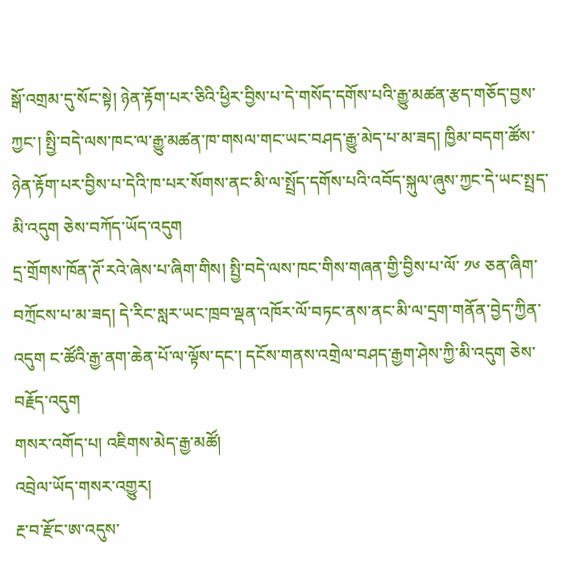སྒོ་འགྲམ་དུ་སོང་སྟེ། ཉེན་རྟོག་པར་ཅིའི་ཕྱིར་བྱིས་པ་དེ་གསོད་དགོས་པའི་རྒྱུ་མཚན་རྩད་གཅོད་བྱས་ཀྱང་། སྤྱི་བདེ་ལས་ཁང་ལ་རྒྱུ་མཚན་ཁ་གསལ་གང་ཡང་བཤད་རྒྱུ་མེད་པ་མ་ཟད། ཁྱིམ་བདག་ཚོས་ཉེན་རྟོག་པར་བྱིས་པ་དེའི་ཁ་པར་སོགས་ནང་མི་ལ་སྤྲོད་དགོས་པའི་འབོད་སྐུལ་ཞུས་ཀྱང་དེ་ཡང་སྤྲད་མི་འདུག ཅེས་བཀོད་ཡོད་འདུག
དྲ་གྲོགས་ཁོན་ཊོ་རའེ་ཞེས་པ་ཞིག་གིས། སྤྱི་བདེ་ལས་ཁང་གིས་གཞན་གྱི་བྱིས་པ་ལོ་ ༡༦ ཅན་ཞིག་བཀྲོངས་པ་མ་ཟད། དེ་རིང་སླར་ཡང་ཁྲབ་ལྡན་འཁོར་ལོ་བཏང་ནས་ནང་མི་ལ་དྲག་གནོན་བྱེད་ཀྱིན་འདུག ང་ཚོའི་རྒྱ་ནག་ཆེན་པོ་ལ་ལྟོས་དང་། དངོས་གནས་འགྲེལ་བཤད་རྒྱག་ཤེས་ཀྱི་མི་འདུག ཅེས་བརྗོད་འདུག
གསར་འགོད་པ། འཇིགས་མེད་རྒྱ་མཚོ།
འབྲེལ་ཡོད་གསར་འགྱུར།
རྔ་བ་རྫོང་ཨ་འདུས་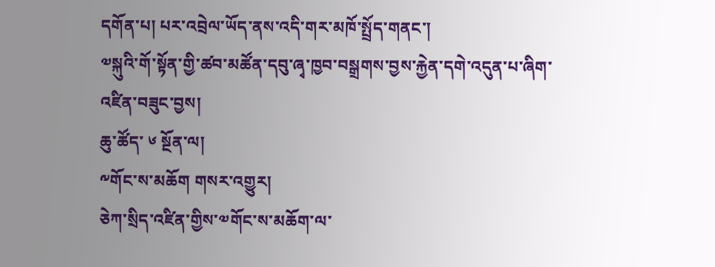དགོན་པ། པར་འབྲེལ་ཡོད་ནས་འདི་གར་མཁོ་སྤྲོད་གནང་།
༧སྐུའི་གོ་སྟོན་གྱི་ཚབ་མཚོན་དབུ་ཞྭ་ཁྱབ་བསྒྲགས་བྱས་རྐྱེན་དགེ་འདུན་པ་ཞིག་འཛིན་བཟུང་བྱས།
ཆུ་ཚོད་ ༦ སྔོན་ལ།
༸གོང་ས་མཆོག གསར་འགྱུར།
ཅེཀ་སྲིད་འཛིན་གྱིས་༧གོང་ས་མཆོག་ལ་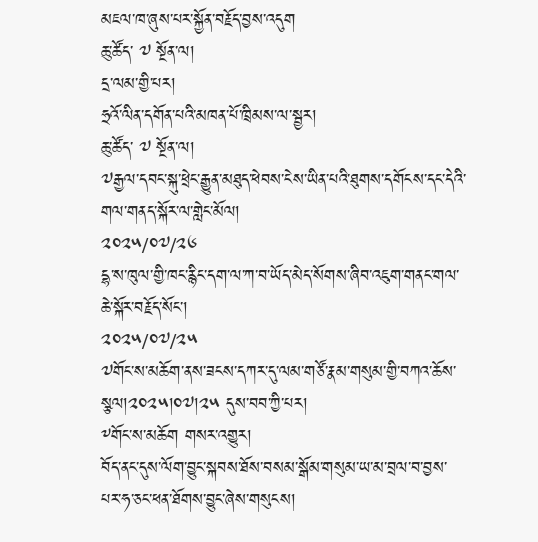མཇལ་ཁ་ཞུས་པར་སྐྱོན་བརྗོད་བྱས་འདུག
ཆུ་ཚོད་ ༧ སྔོན་ལ།
དྲ་ལམ་གྱི་པར།
ཧྲའོ་ལིན་དགོན་པའི་མཁན་པོ་ཁྲིམས་ལ་སྦྱར།
ཆུ་ཚོད་ ༧ སྔོན་ལ།
༧རྒྱལ་དབང་སྐུ་ཕྲེང་རྒྱུན་མཐུད་ཕེབས་ངེས་ཡིན་པའི་ཐུགས་དགོངས་དང་དེའི་གལ་གནད་སྐོར་ལ་གླེང་མོལ།
༢༠༢༥/༠༧/༢༦
དྷ་ས་ཁུལ་གྱི་ཁང་རྙིང་དག་ལ་ཀ་བ་ཡོད་མེད་སོགས་ཞིབ་འཇུག་གནང་གལ་ཆེ་སྐོར་བརྗོད་སོང་།
༢༠༢༥/༠༧/༢༥
༧གོང་ས་མཆོག་ནས་ཟངས་དཀར་དུ་ལམ་གཙོ་རྣམ་གསུམ་གྱི་བཀའ་ཆོས་སྩལ།༢༠༢༥།༠༧།༢༥ དུས་བབ་ཀྱི་པར།
༸གོང་ས་མཆོག གསར་འགྱུར།
བོད་ནང་དུས་ལོག་བྱུང་སྐབས་ཐོས་བསམ་སྒོམ་གསུམ་ཡ་མ་བྲལ་བ་བྱས་པར་ཧ་ཅང་ཕན་ཐོགས་བྱུང་ཞེས་གསུངས།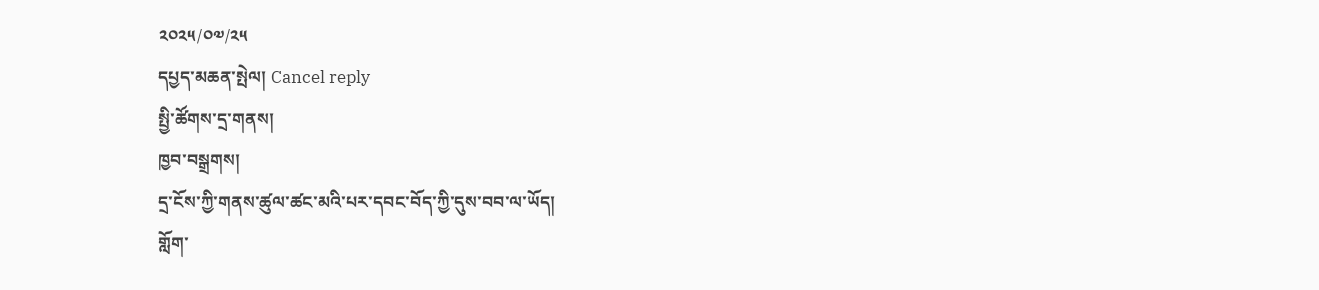༢༠༢༥/༠༧/༢༥
དཔྱད་མཆན་སྤེལ། Cancel reply
སྤྱི་ཚོགས་དྲ་གནས།
ཁྱབ་བསྒྲགས།
དྲ་ངོས་ཀྱི་གནས་ཚུལ་ཚང་མའི་པར་དབང་བོད་ཀྱི་དུས་བབ་ལ་ཡོད།
གློག་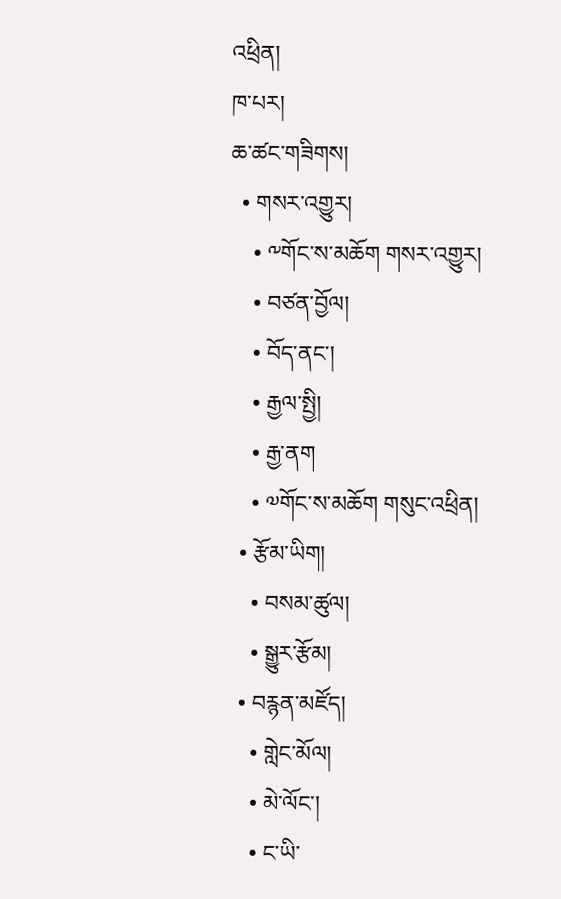འཕྲིན།
ཁ་པར།
ཆ་ཚང་གཟིགས།
  • གསར་འགྱུར།
    • ༸གོང་ས་མཆོག གསར་འགྱུར།
    • བཙན་བྱོལ།
    • བོད་ནང་།
    • རྒྱལ་སྤྱི།
    • རྒྱ་ནག
    • ༧གོང་ས་མཆོག གསུང་འཕྲིན།
  • རྩོམ་ཡིག།
    • བསམ་ཚུལ།
    • སྒྱུར་རྩོམ།
  • བརྙན་མཛོད།
    • གླེང་མོལ།
    • མེ་ལོང་།
    • ང་ཡི་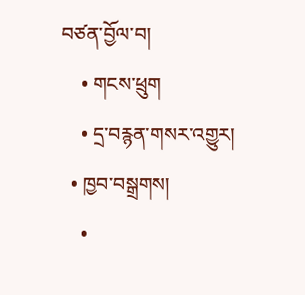བཙན་བྱོལ་བ།
    • གངས་ཕྲུག
    • དྲ་བརྙན་གསར་འགྱུར།
  • ཁྱབ་བསྒྲགས།
    •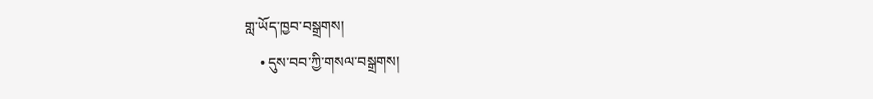གླ་ཡོད་ཁྱབ་བསྒྲགས།
    • དུས་བབ་ཀྱི་གསལ་བསྒྲགས།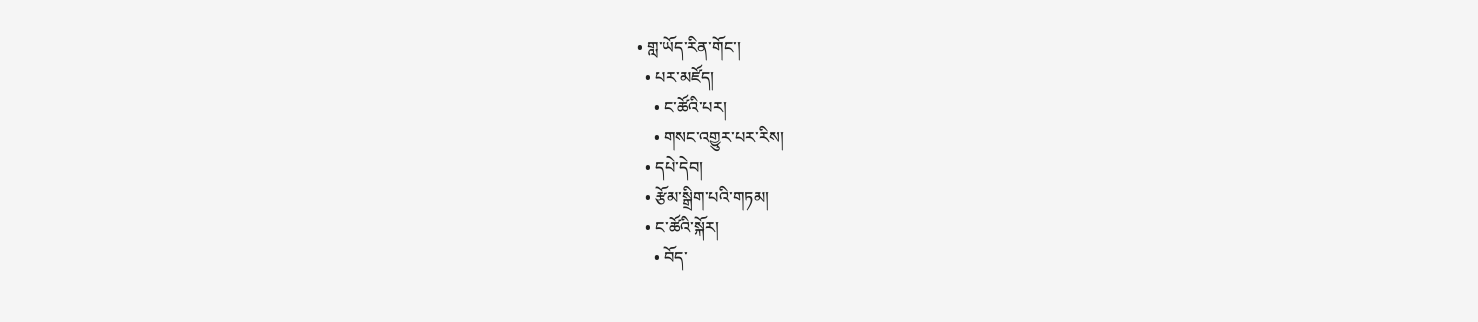• གླ་ཡོད་རིན་གོང་།
  • པར་མཛོད།
    • ང་ཚོའི་པར།
    • གསང་འགྱུར་པར་རིས།
  • དཔེ་དེབ།
  • རྩོམ་སྒྲིག་པའི་གཏམ།
  • ང་ཚོའི་སྐོར།
    • བོད་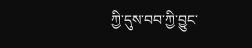ཀྱི་དུས་བབ་ཀྱི་བྱུང་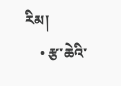རིམ།
    • རྩ་ཆེའི་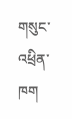གསུང་འཕྲིན་ཁག